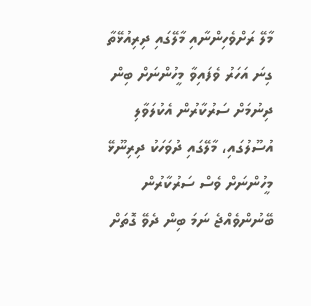މާލޭ ރަށްވެހިންނާއި މާލޭގައި ދިރިއުޅޭތާ ގިނަ އަހަރު ވެފައިވާ މީހުންނަށް ބިން ދިނުމަށް ސަރުކާރުން އެކުލަވާލި އުސޫލުގައި، މާލޭގައި ދުވަހަކު ދިރިނޫޅޭ މީހުންނަށް ވެސް ސަރުކާރުން ބޭނުންވެއްޖެ ނަމަ ބިން ދެވޭ ގޮތަށް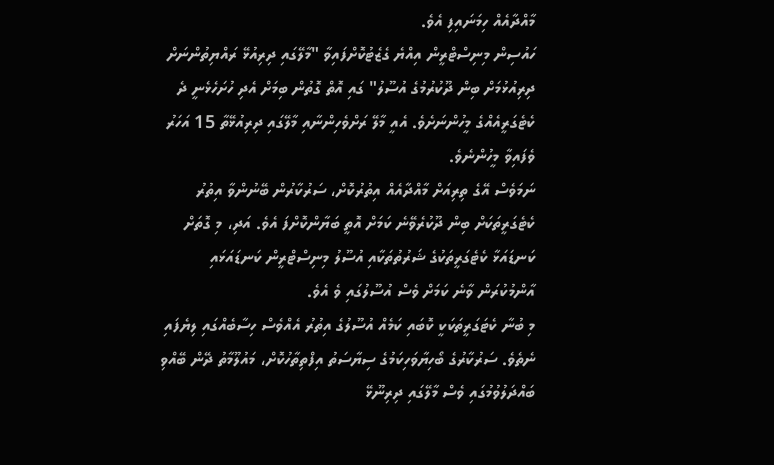މާއްދާއެއް ހިމަނައިފި އެވެ.
ހައުސިން މިނިސްޓްރީން އިއްޔެ ގެޒެޓުކޮށްފައިވާ "މާލޭގައި ދިރިއުޅޭ ރައްޔިތުންނަށް ދިރިއުޅުމަށް ބިން ދޫކުރުމުގެ އުސޫލު" ގައި އޮތް ގޮތުން ބިމަށް އެދި ހުށަހެޅެނީ ދެ ކެޓެގަރީއެއްގެ މީހުންނަށެވެ. އެއީ މާލޭ ރަށްވެހިންނާއި މާލޭގައި ދިރިއުޅޭތާ 15 އަހަރު ވެފައިވާ މީހުންނެވެ.
ނަމަވެސް އޭގެ ތިރިއަށް މާއްދާއެއް އިތުރުކޮށް، ސަރުކާރުން ބޭނުންވާ އިތުރު ކެޓެގަރީތަކަށް ބިން ދޫކުރެވޭނެ ކަމަށް އޮތީ ބަޔާންކޮށްފަ އެވެ. އަދި، މި ގޮތަށް ކަނޑައަޅާ ކެޓެގަރީތަކުގެ ޝަރުތުތަކާއި އުސޫލު މިނިސްޓްރީން ކަނޑައަޅައި އާންމުކުރަން ވާނެ ކަމަށް ވެސް އުސޫލުގައި ވެ އެވެ.
މި ބުނާ ކެޓަގަރީތަކަކީ ކޮބައި ކަމެއް އުސޫލުގެ އިތުރު އެއްވެސް ހިސާބެއްގައި ލިޔެފައި ނެތެވެ. ސަރުކާރުގެ ބޯހިޔާވަހިކަމުގެ ސިޔާސަތު އިފްތިތާހުކޮށް، މައުލޫމާތު ދޭން ބޭއްވި ބައްދަލުވުމުގައި ވެސް މާލޭގައި ދިރިނޫޅޭ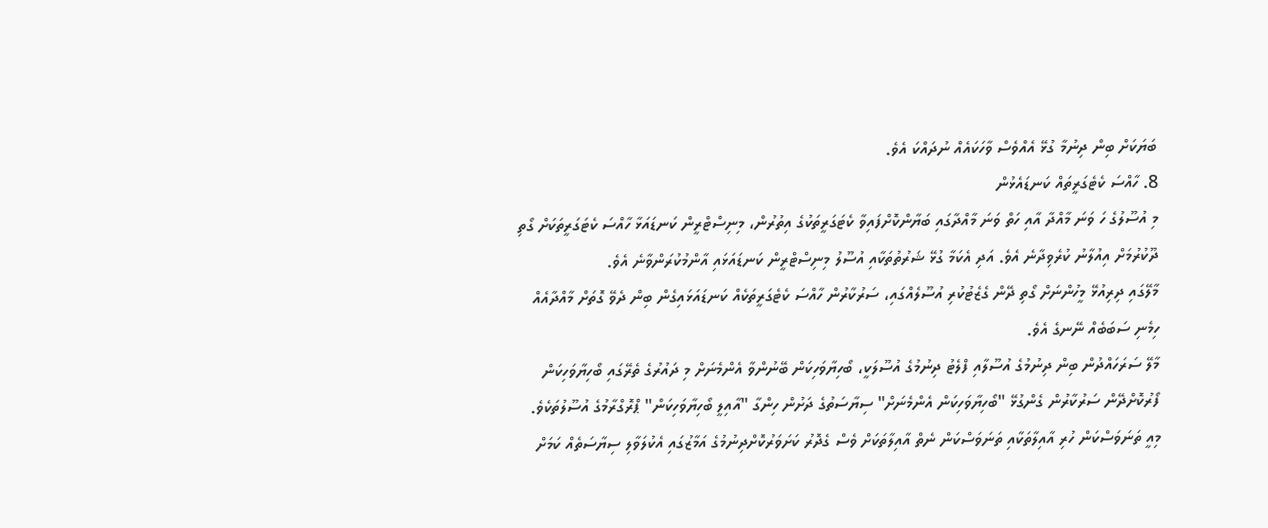ބަޔަކަށް ބިން ދިނުމާ ގުޅޭ އެއްވެސް ވާހަކައެއް ނުދައްކަ އެވެ.
8. ހާއްސަ ކެޓެގަރީތައް ކަނޑައެޅުން
މި އުސޫލުގެ ހަ ވަނަ މާއްދާ އާއި ހަތް ވަނަ މާއްދާގައި ބަޔާންކޮށްފައިވާ ކެޓަގަރީތަކުގެ އިތުރުން، މިނިސްޓްރީން ކަނޑައަޅާ ހާއްސަ ކެޓަގަރީތަކަށް ގޯތި ދޫކުރުމަށް އިއުލާނު ކުރެވިދާނެ އެވެ. އަދި އެކަމާ ގުޅޭ ޝަރުތުތަކާއި އުސޫލު މިނިސްޓްރީން ކަނޑައަޅައި އާންމުކުރަންވާނެ އެވެ.
މާލޭގައި ދިރިއުޅޭ މީހުންނަށް ގޯތި ދޭން ގެޒެޓުކުރި އުސޫލެއްގައި، ސަރުކާރުން ހާއްސަ ކެޓެގަރީތަކެއް ކަނޑައަޅައިގެން ބިން ދެވޭ ގޮތަށް މާއްދާއެއް ހިމެނި ސަބަބެއް ނޭނގެ އެވެ.
މާލޭ ސަރަހައްދުން ބިން ދިނުމުގެ އުސޫލާއި ފްލެޓު ދިނުމުގެ އުސޫލަކީ، ބޯހިޔާވަހިކަން ބޭނުންވާ އެންމެނަށް މި ދައުރުގެ ތެރޭގައި ބޯހިޔާވަހިކަން ފޯރުކޮށްދޭން ސަރުކާރުން ގެންގުޅޭ "ބޯހިޔާވަހިކަން އެންމެނަށް" ސިޔާސަތުގެ ދަށުން ހިންގާ "އާއިލީ ބޯހިޔާވަހިކަން" ޕްރޮގްރާމުގެ އުސޫލުތަކެވެ.
މިއީ ތަނަވަސްކަން ހުރި އާއިލާތަކާއި ތަނަވަސްކަން ނެތް އާއިލާތަކަށް ވެސް ގެދޮރު ކަށަވަރުކޮށްދިނުމުގެ އަމާޒުގައި އެކުލަވާލި ސިޔާސަތެއް ކަމަށް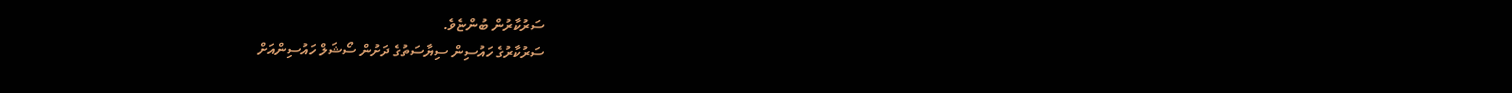ސަރުކާރުން ބުންޏެވެ.
ސަރުކާރުގެ ހައުސިން ސިޔާސަތުގެ ދަށުން ސޯޝަލް ހައުސިންއަށް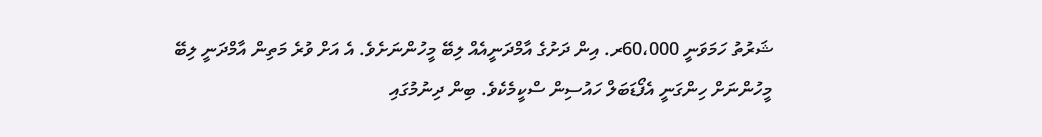ޝަރުތު ހަމަވަނީ 60،000ރ. އިން ދަށުގެ އާމްދަނީއެއް ލިބޭ މީހުންނަށެވެ. އެ އަށް ވުރެ މަތިން އާމްދަނީ ލިބޭ މީހުންނަށް ހިންގަނީ އެފޯޑަބަލް ހައުސިން ސްކީމެކެވެ. ބިން ދިނުމުގައި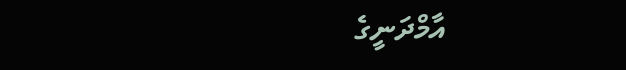އާމްދަނީގެ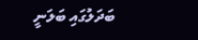ބަދަލުގައި ބަލަނީ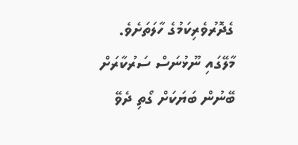ގެދޮރުވެރިކަމުގެ ހާލަތަށެވެ.
މާލޭގައި ނޫޅުނަސް ސަރުކާރަށް ބޭނުން ބަޔަކަށް ގޯތި ދެވޭ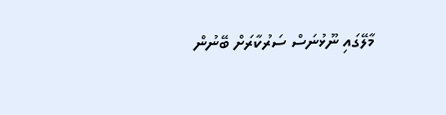މާލޭގައި ނޫޅުނަސް ސަރުކާރަށް ބޭނުން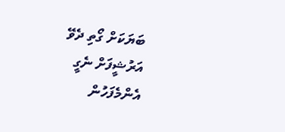ބަޔަކަށް ގޯތި ދެވޭ
އަރުޝީފަށް ނެގީ
އެންމެފަހުން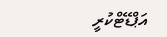އަޕްޑޭޓްކުރީ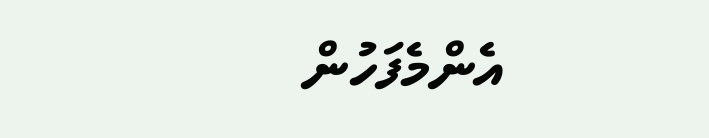އެންމެފަހުން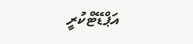އަޕްޑޭޓްކުރީ